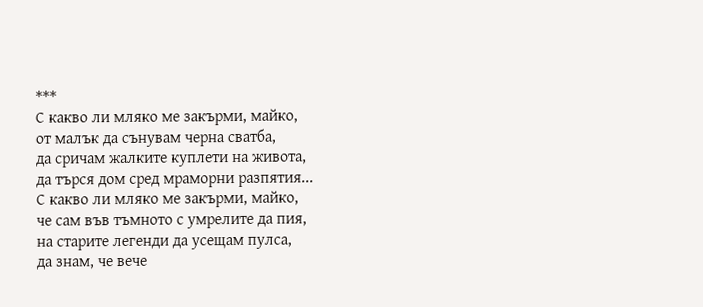***
С какво ли мляко ме закърми, майко,
от малък да сънувам черна сватба,
да сричам жалките куплети на живота,
да търся дом сред мраморни разпятия...
С какво ли мляко ме закърми, майко,
че сам във тъмното с умрелите да пия,
на старите легенди да усещам пулса,
да знам, че вече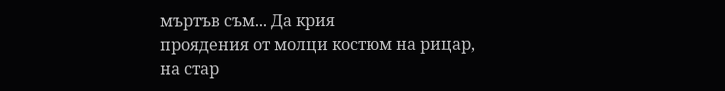мъртъв съм... Да крия
проядения от молци костюм на рицар,
на стар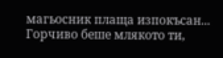магьосник плаща изпокъсан...
Горчиво беше млякото ти,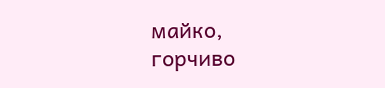майко,
горчиво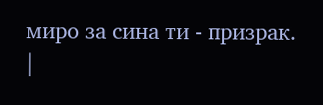миро за сина ти - призрак.
|